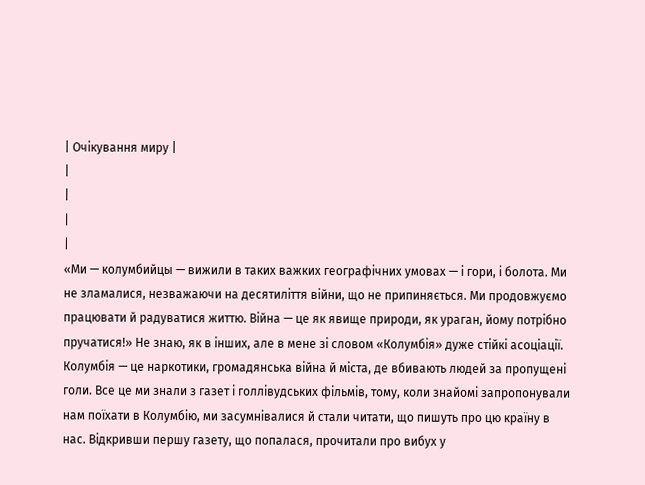| Очікування миру |
|
|
|
|
«Ми — колумбийцы — вижили в таких важких географічних умовах — і гори, і болота. Ми не зламалися, незважаючи на десятиліття війни, що не припиняється. Ми продовжуємо працювати й радуватися життю. Війна — це як явище природи, як ураган, йому потрібно пручатися!» Не знаю, як в інших, але в мене зі словом «Колумбія» дуже стійкі асоціації. Колумбія — це наркотики, громадянська війна й міста, де вбивають людей за пропущені голи. Все це ми знали з газет і голлівудських фільмів, тому, коли знайомі запропонували нам поїхати в Колумбію, ми засумнівалися й стали читати, що пишуть про цю країну в нас. Відкривши першу газету, що попалася, прочитали про вибух у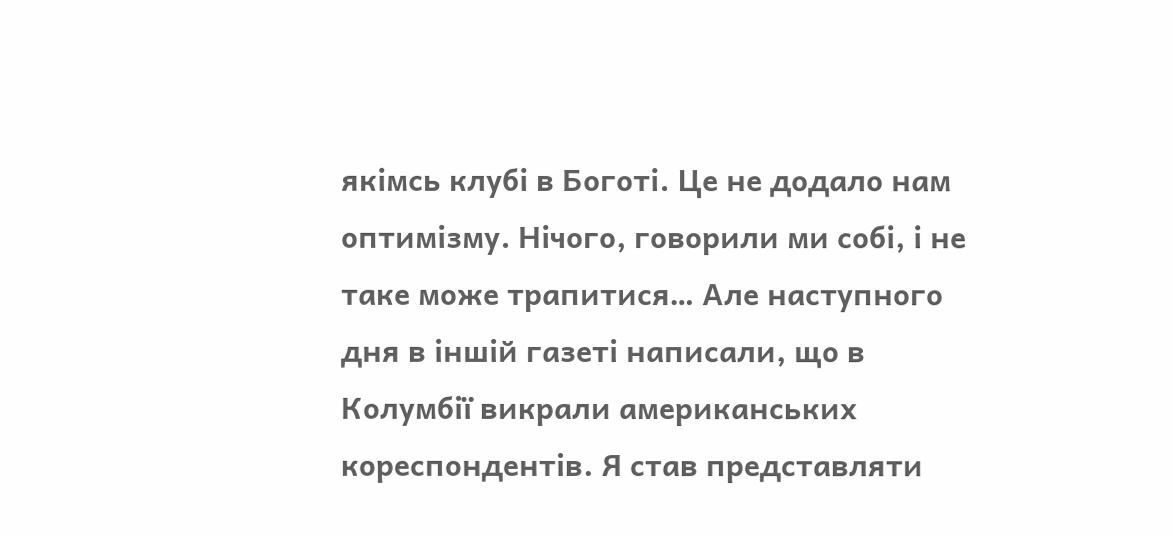якімсь клубі в Боготі. Це не додало нам оптимізму. Нічого, говорили ми собі, і не таке може трапитися… Але наступного дня в іншій газеті написали, що в Колумбії викрали американських кореспондентів. Я став представляти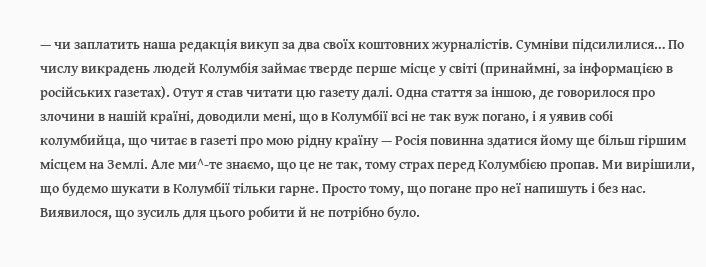— чи заплатить наша редакція викуп за два своїх коштовних журналістів. Сумніви підсилилися… По числу викрадень людей Колумбія займає тверде перше місце у світі (принаймні, за інформацією в російських газетах). Отут я став читати цю газету далі. Одна стаття за іншою, де говорилося про злочини в нашій країні, доводили мені, що в Колумбії всі не так вуж погано, і я уявив собі колумбийца, що читає в газеті про мою рідну країну — Росія повинна здатися йому ще більш гіршим місцем на Землі. Але ми^-те знаємо, що це не так, тому страх перед Колумбією пропав. Ми вирішили, що будемо шукати в Колумбії тільки гарне. Просто тому, що погане про неї напишуть і без нас. Виявилося, що зусиль для цього робити й не потрібно було.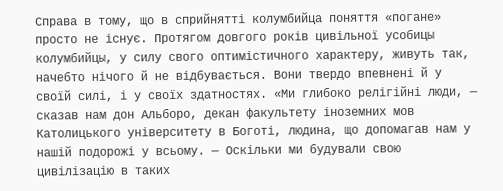Справа в тому, що в сприйнятті колумбийца поняття «погане» просто не існує. Протягом довгого років цивільної усобицы колумбийцы, у силу свого оптимістичного характеру, живуть так, начебто нічого й не відбувається. Вони твердо впевнені й у своїй силі, і у своїх здатностях. «Ми глибоко релігійні люди, — сказав нам дон Альборо, декан факультету іноземних мов Католицького університету в Боготі, людина, що допомагав нам у нашій подорожі у всьому. — Оскільки ми будували свою цивілізацію в таких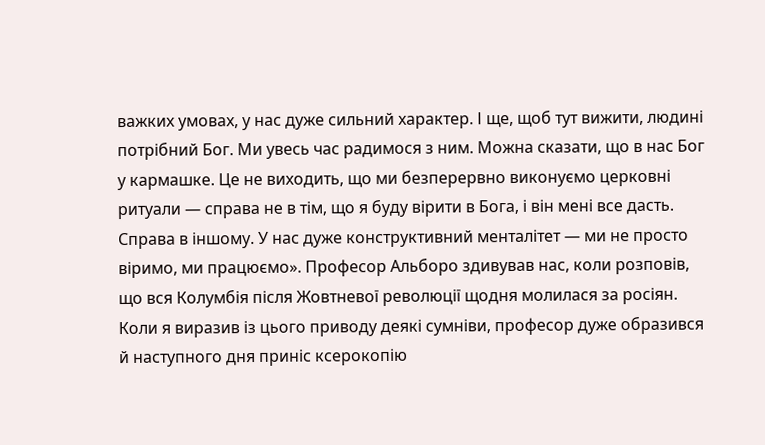важких умовах, у нас дуже сильний характер. І ще, щоб тут вижити, людині потрібний Бог. Ми увесь час радимося з ним. Можна сказати, що в нас Бог у кармашке. Це не виходить, що ми безперервно виконуємо церковні ритуали — справа не в тім, що я буду вірити в Бога, і він мені все дасть. Справа в іншому. У нас дуже конструктивний менталітет — ми не просто віримо, ми працюємо». Професор Альборо здивував нас, коли розповів, що вся Колумбія після Жовтневої революції щодня молилася за росіян. Коли я виразив із цього приводу деякі сумніви, професор дуже образився й наступного дня приніс ксерокопію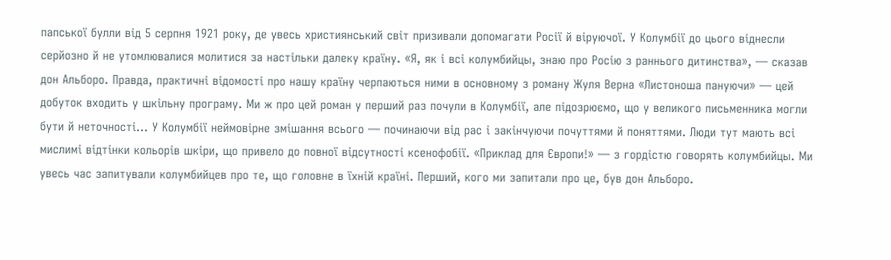папської булли від 5 серпня 1921 року, де увесь християнський світ призивали допомагати Росії й віруючої. У Колумбії до цього віднесли серйозно й не утомлювалися молитися за настільки далеку країну. «Я, як і всі колумбийцы, знаю про Росію з раннього дитинства», — сказав дон Альборо. Правда, практичні відомості про нашу країну черпаються ними в основному з роману Жуля Верна «Листоноша пануючи» — цей добуток входить у шкільну програму. Ми ж про цей роман у перший раз почули в Колумбії, але підозрюємо, що у великого письменника могли бути й неточності… У Колумбії неймовірне змішання всього — починаючи від рас і закінчуючи почуттями й поняттями. Люди тут мають всі мислимі відтінки кольорів шкіри, що привело до повної відсутності ксенофобії. «Приклад для Європи!» — з гордістю говорять колумбийцы. Ми увесь час запитували колумбийцев про те, що головне в їхній країні. Перший, кого ми запитали про це, був дон Альборо.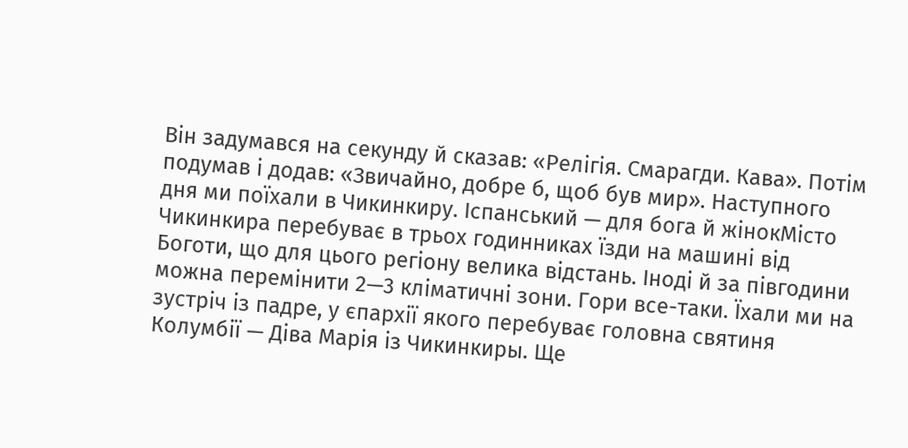Він задумався на секунду й сказав: «Релігія. Смарагди. Кава». Потім подумав і додав: «Звичайно, добре б, щоб був мир». Наступного дня ми поїхали в Чикинкиру. Іспанський — для бога й жінокМісто Чикинкира перебуває в трьох годинниках їзди на машині від Боготи, що для цього регіону велика відстань. Іноді й за півгодини можна перемінити 2—3 кліматичні зони. Гори все-таки. Їхали ми на зустріч із падре, у єпархії якого перебуває головна святиня Колумбії — Діва Марія із Чикинкиры. Ще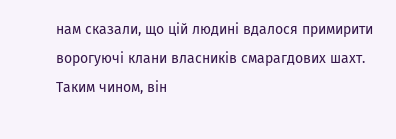нам сказали, що цій людині вдалося примирити ворогуючі клани власників смарагдових шахт. Таким чином, він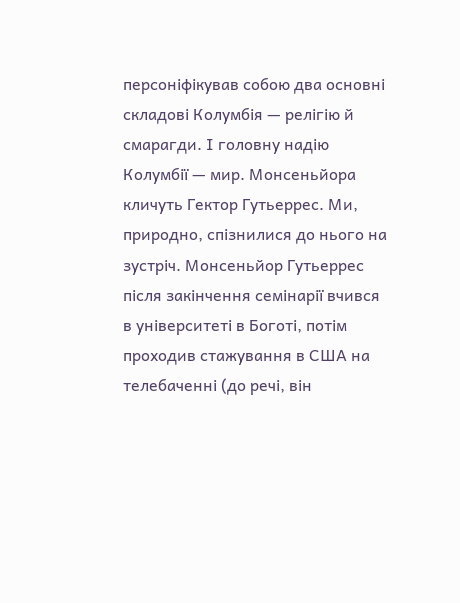персоніфікував собою два основні складові Колумбія — релігію й смарагди. І головну надію Колумбії — мир. Монсеньйора кличуть Гектор Гутьеррес. Ми, природно, спізнилися до нього на зустріч. Монсеньйор Гутьеррес після закінчення семінарії вчився в університеті в Боготі, потім проходив стажування в США на телебаченні (до речі, він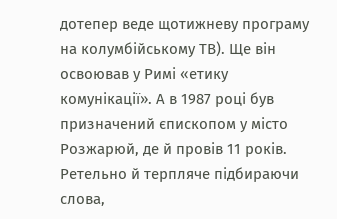дотепер веде щотижневу програму на колумбійському ТВ). Ще він освоював у Римі «етику комунікації». А в 1987 році був призначений єпископом у місто Розжарюй, де й провів 11 років. Ретельно й терпляче підбираючи слова,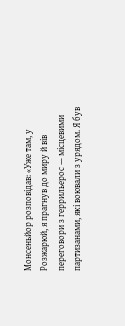Монсеньйор розповідав: «Уже там, у Розжарюй, я прагнув до миру й вів переговори з геррильерос — місцевими партизанами, які воювали з урядом. Я був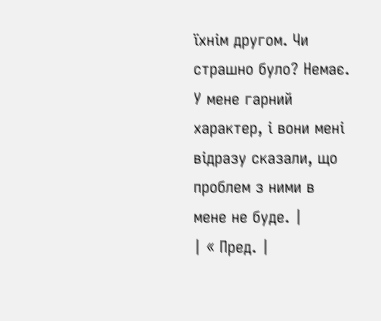їхнім другом. Чи страшно було? Немає. У мене гарний характер, і вони мені відразу сказали, що проблем з ними в мене не буде. |
| « Пред. |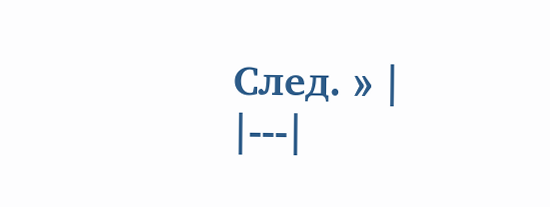След. » |
|---|